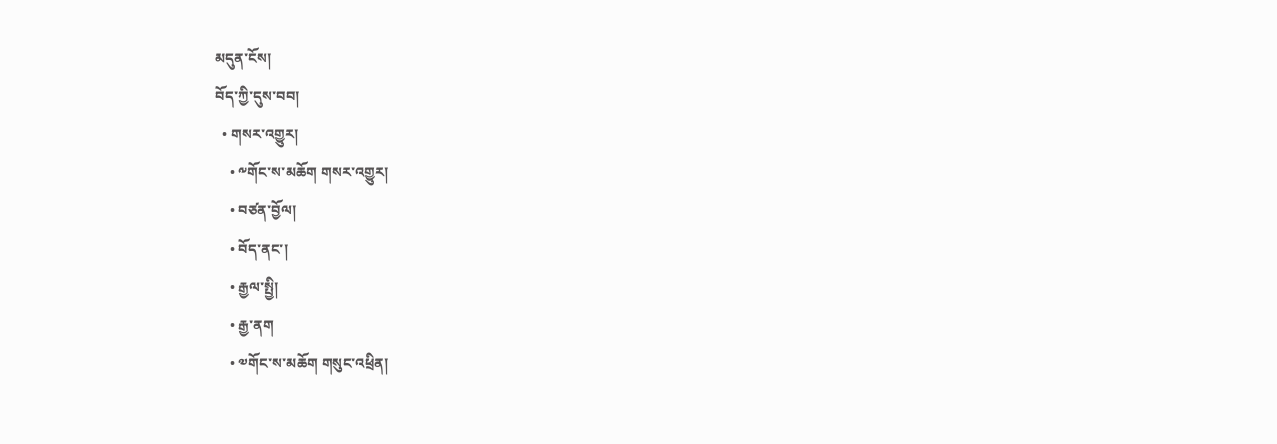མདུན་ངོས།
བོད་ཀྱི་དུས་བབ།
  • གསར་འགྱུར།
    • ༸གོང་ས་མཆོག གསར་འགྱུར།
    • བཙན་བྱོལ།
    • བོད་ནང་།
    • རྒྱལ་སྤྱི།
    • རྒྱ་ནག
    • ༧གོང་ས་མཆོག གསུང་འཕྲིན།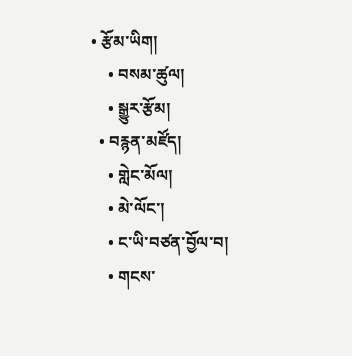• རྩོམ་ཡིག།
    • བསམ་ཚུལ།
    • སྒྱུར་རྩོམ།
  • བརྙན་མཛོད།
    • གླེང་མོལ།
    • མེ་ལོང་།
    • ང་ཡི་བཙན་བྱོལ་བ།
    • གངས་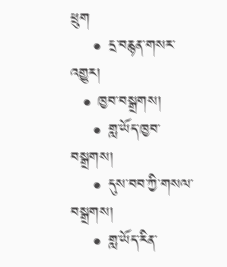ཕྲུག
    • དྲ་བརྙན་གསར་འགྱུར།
  • ཁྱབ་བསྒྲགས།
    • གླ་ཡོད་ཁྱབ་བསྒྲགས།
    • དུས་བབ་ཀྱི་གསལ་བསྒྲགས།
    • གླ་ཡོད་རིན་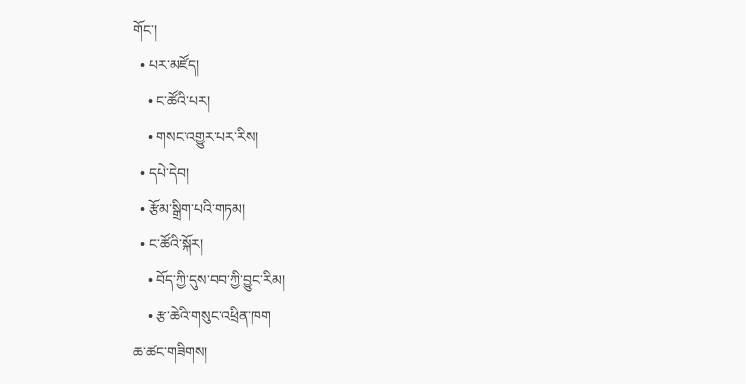གོང་།
  • པར་མཛོད།
    • ང་ཚོའི་པར།
    • གསང་འགྱུར་པར་རིས།
  • དཔེ་དེབ།
  • རྩོམ་སྒྲིག་པའི་གཏམ།
  • ང་ཚོའི་སྐོར།
    • བོད་ཀྱི་དུས་བབ་ཀྱི་བྱུང་རིམ།
    • རྩ་ཆེའི་གསུང་འཕྲིན་ཁག
ཆ་ཚང་གཟིགས།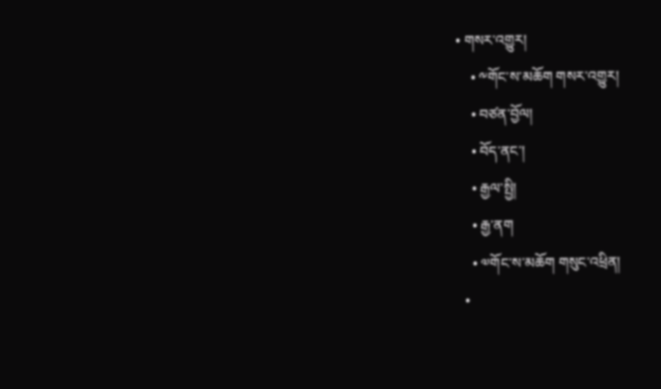• གསར་འགྱུར།
    • ༸གོང་ས་མཆོག གསར་འགྱུར།
    • བཙན་བྱོལ།
    • བོད་ནང་།
    • རྒྱལ་སྤྱི།
    • རྒྱ་ནག
    • ༧གོང་ས་མཆོག གསུང་འཕྲིན།
  •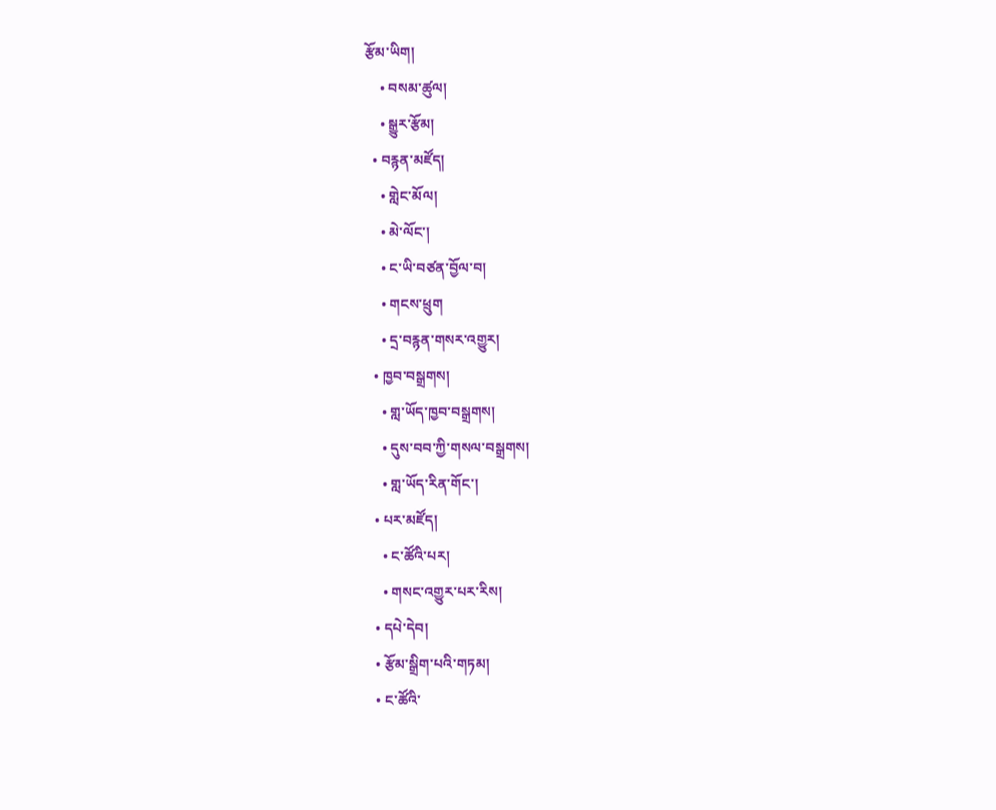རྩོམ་ཡིག།
    • བསམ་ཚུལ།
    • སྒྱུར་རྩོམ།
  • བརྙན་མཛོད།
    • གླེང་མོལ།
    • མེ་ལོང་།
    • ང་ཡི་བཙན་བྱོལ་བ།
    • གངས་ཕྲུག
    • དྲ་བརྙན་གསར་འགྱུར།
  • ཁྱབ་བསྒྲགས།
    • གླ་ཡོད་ཁྱབ་བསྒྲགས།
    • དུས་བབ་ཀྱི་གསལ་བསྒྲགས།
    • གླ་ཡོད་རིན་གོང་།
  • པར་མཛོད།
    • ང་ཚོའི་པར།
    • གསང་འགྱུར་པར་རིས།
  • དཔེ་དེབ།
  • རྩོམ་སྒྲིག་པའི་གཏམ།
  • ང་ཚོའི་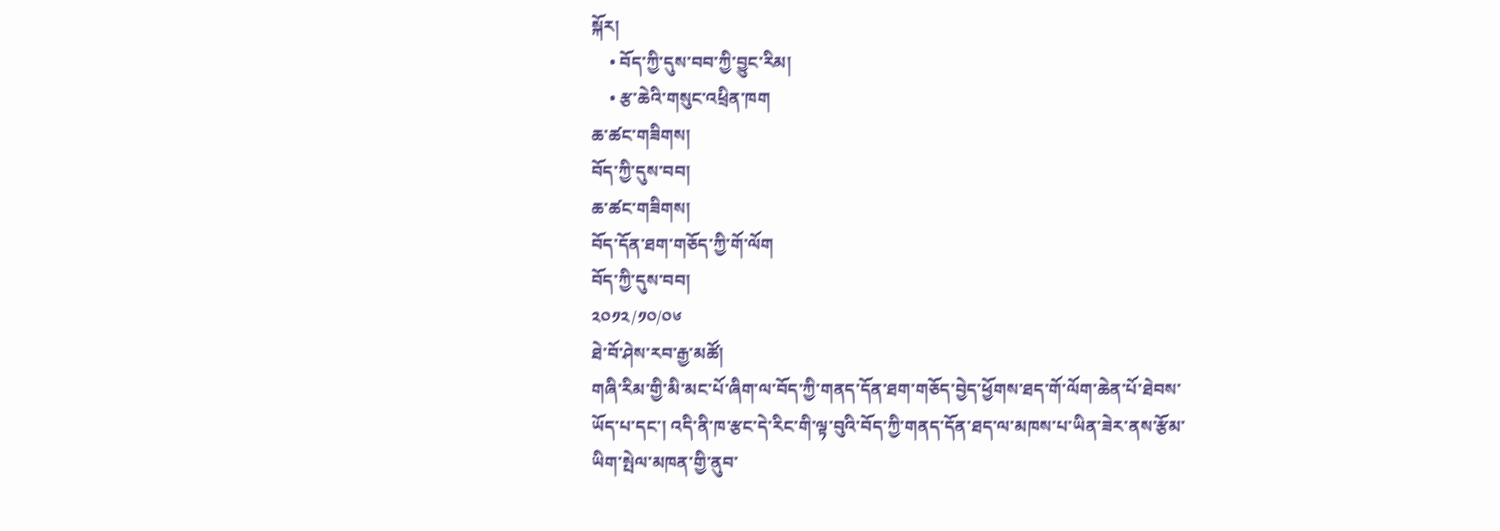སྐོར།
    • བོད་ཀྱི་དུས་བབ་ཀྱི་བྱུང་རིམ།
    • རྩ་ཆེའི་གསུང་འཕྲིན་ཁག
ཆ་ཚང་གཟིགས།
བོད་ཀྱི་དུས་བབ།
ཆ་ཚང་གཟིགས།
བོད་དོན་ཐག་གཅོད་ཀྱི་གོ་ལོག
བོད་ཀྱི་དུས་བབ།
༢༠༡༢/༡༠/༠༦
ཐེ་བོ་ཤེས་རབ་རྒྱ་མཚོ།
གཞི་རིམ་གྱི་མི་མང་པོ་ཞིག་ལ་བོད་ཀྱི་གནད་དོན་ཐག་གཅོད་བྱེད་ཕྱོགས་ཐད་གོ་ལོག་ཆེན་པོ་ཐེབས་ཡོད་པ་དང་། འདི་ནི་ཁ་རྩང་དེ་རིང་གི་ལྟ་བུའི་བོད་ཀྱི་གནད་དོན་ཐད་ལ་མཁས་པ་ཡིན་ཟེར་ནས་རྩོམ་ཡིག་སྤེལ་མཁན་གྱི་ནུབ་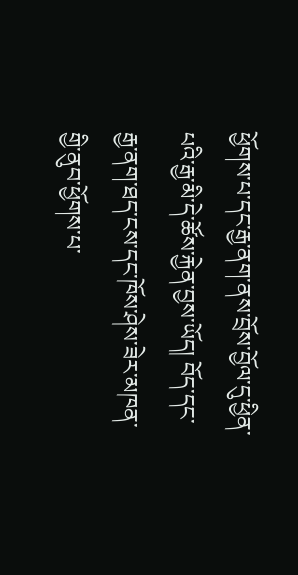ཕྱོགས་པ་དང་རྒྱ་ནག་ནས་བྲོས་བྱོལ་དུ་ཕྱིན་པའི་རྒྱ་མི་དེ་ཚོས་རྐྱེན་བྱས་ཡོད། བོད་དང་རྒྱ་ནག་ཐད་ངས་དང་ཁོས་ཤེས་ཟེར་མཁན་གྱི་ནུབ་ཕྱོགས་པ་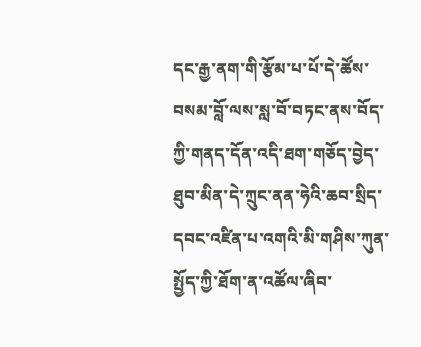དང་རྒྱ་ནག་གི་རྩོམ་པ་པོ་དེ་ཚོས་བསམ་བློ་ལས་སླ་བོ་བཏང་ནས་བོད་ཀྱི་གནད་དོན་འདི་ཐག་གཅོད་བྱེད་ཐུབ་མིན་དེ་ཀྲུང་ནན་ཧེའི་ཆབ་སྲིད་དབང་འཛིན་པ་འགའི་མི་གཤིས་ཀུན་སྤྱོད་ཀྱི་ཐོག་ན་འཚོལ་ཞིབ་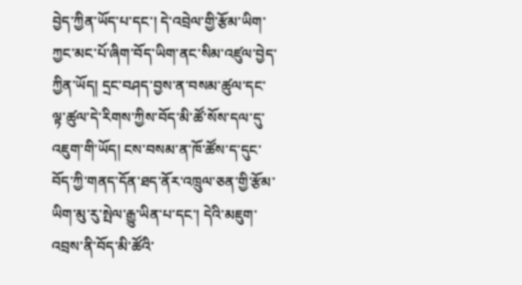བྱེད་ཀྱིན་ཡོད་པ་དང་། དེ་འབྲེལ་གྱི་རྩོམ་ཡིག་ཀྱང་མང་པོ་ཞིག་བོད་ཡིག་ནང་སིམ་འཛུལ་བྱེད་ཀྱིན་ཡོད། དྲང་བཤད་བྱས་ན་བསམ་ཚུལ་དང་ལྟ་ཚུལ་དེ་རིགས་ཀྱིས་བོད་མི་ཚོ་སོས་དལ་དུ་འཇུག་གི་ཡོད། ངས་བསམ་ན་ཁོ་ཚོས་ད་དུང་བོད་ཀྱི་གནད་དོན་ཐད་ནོར་འཁྲུལ་ཅན་གྱི་རྩོམ་ཡིག་མུ་རུ་སྤེལ་རྒྱུ་ཡིན་པ་དང་། དེའི་མཇུག་འབྲས་ནི་བོད་མི་ཚོའི་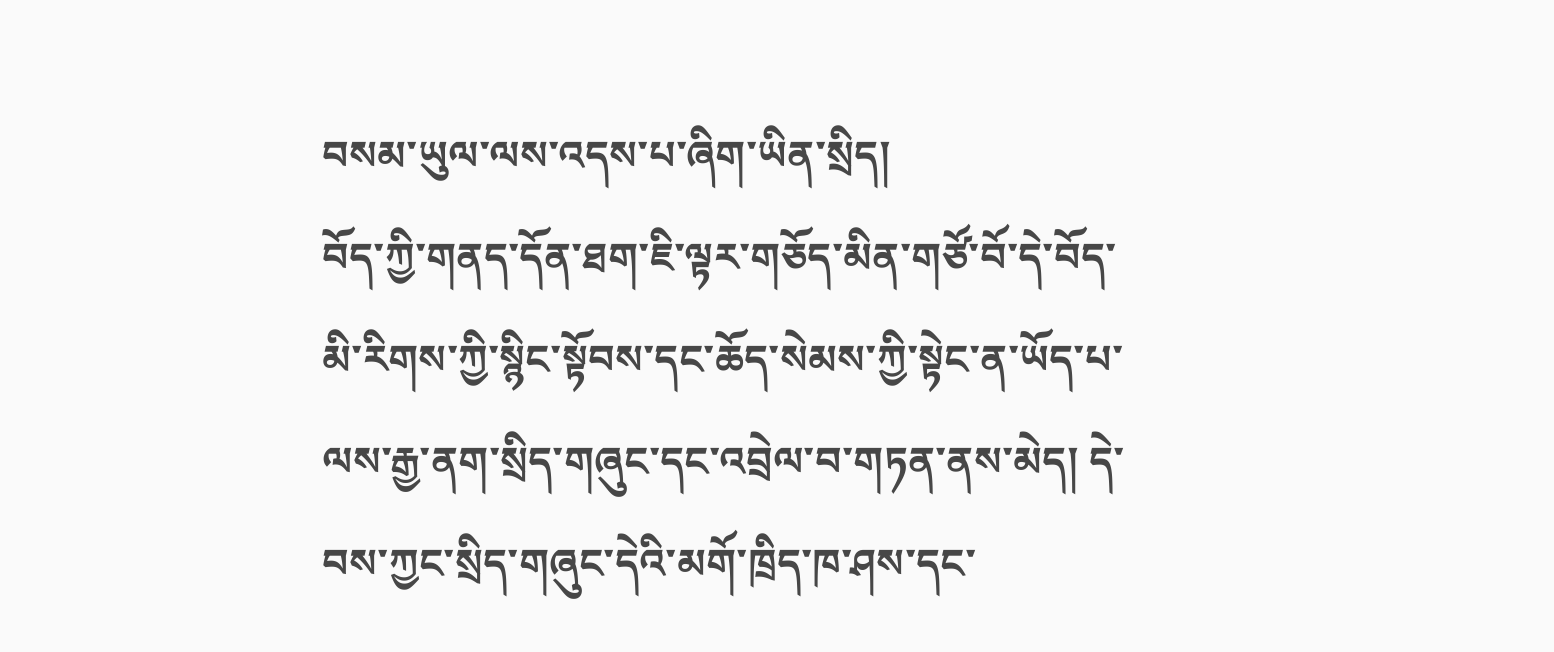བསམ་ཡུལ་ལས་འདས་པ་ཞིག་ཡིན་སྲིད།
བོད་ཀྱི་གནད་དོན་ཐག་ཇི་ལྟར་གཅོད་མིན་གཙོ་བོ་དེ་བོད་མི་རིགས་ཀྱི་སྙིང་སྟོབས་དང་ཆོད་སེམས་ཀྱི་སྟེང་ན་ཡོད་པ་ལས་རྒྱ་ནག་སྲིད་གཞུང་དང་འབྲེལ་བ་གཏན་ནས་མེད། དེ་བས་ཀྱང་སྲིད་གཞུང་དེའི་མགོ་ཁྲིད་ཁ་ཤས་དང་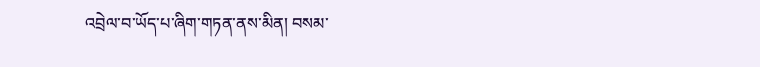འབྲེལ་བ་ཡོད་པ་ཞིག་གཏན་ནས་མིན། བསམ་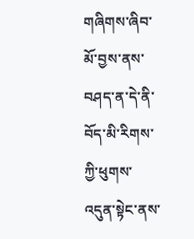གཞིགས་ཞིབ་མོ་བྱས་ནས་བཤད་ན་དེ་ནི་བོད་མི་རིགས་ཀྱི་ཕུགས་འདུན་སྟེང་ནས་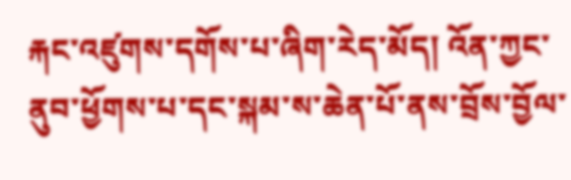རྐང་འཛུགས་དགོས་པ་ཞིག་རེད་མོད། འོན་ཀྱང་ནུབ་ཕྱོགས་པ་དང་སྐམ་ས་ཆེན་པོ་ནས་བྲོས་བྱོལ་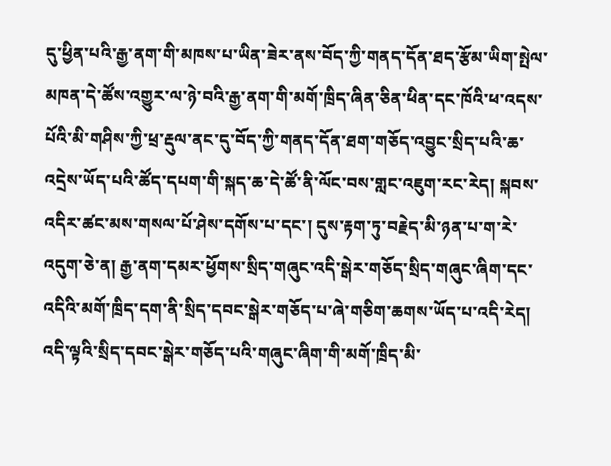དུ་ཕྱིན་པའི་རྒྱ་ནག་གི་མཁས་པ་ཡིན་ཟེར་ནས་བོད་ཀྱི་གནད་དོན་ཐད་རྩོམ་ཡིག་སྤེལ་མཁན་དེ་ཚོས་འགྱུར་ལ་ཉེ་བའི་རྒྱ་ནག་གི་མགོ་ཁྲིད་ཞིན་ཅིན་ཕིན་དང་ཁོའི་ཕ་འདས་པོའི་མི་གཤིས་ཀྱི་ཕྲ་རྡུལ་ནང་དུ་བོད་ཀྱི་གནད་དོན་ཐག་གཅོད་འབྱུང་སྲིད་པའི་ཆ་འདྲེས་ཡོད་པའི་ཚོད་དཔག་གི་སྐད་ཆ་དེ་ཚོ་ནི་ལོང་བས་གླང་འཇུག་རང་རེད། སྐབས་འདིར་ཚང་མས་གསལ་པོ་ཤེས་དགོས་པ་དང་། དུས་རྟག་ཏུ་བརྗེད་མི་ཉན་པ་ག་རེ་འདུག་ཅེ་ན། རྒྱ་ནག་དམར་ཕྱོགས་སྲིད་གཞུང་འདི་སྒེར་གཅོད་སྲིད་གཞུང་ཞིག་དང་འདིའི་མགོ་ཁྲིད་དག་ནི་སྲིད་དབང་སྒེར་གཅོད་པ་ཞེ་གཅིག་ཆགས་ཡོད་པ་འདི་རེད།
འདི་ལྟའི་སྲིད་དབང་སྒེར་གཅོད་པའི་གཞུང་ཞིག་གི་མགོ་ཁྲིད་མི་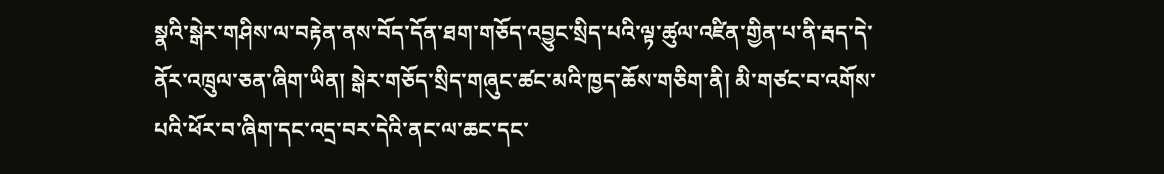སྣའི་སྒེར་གཤིས་ལ་བརྟེན་ནས་བོད་དོན་ཐག་གཅོད་འབྱུང་སྲིད་པའི་ལྟ་ཚུལ་འཛིན་གྱིན་པ་ནི་རྦད་དེ་ནོར་འཁྲུལ་ཅན་ཞིག་ཡིན། སྒེར་གཅོད་སྲིད་གཞུང་ཚང་མའི་ཁྱད་ཆོས་གཅིག་ནི། མི་གཙང་བ་འགོས་པའི་ཕོར་བ་ཞིག་དང་འདྲ་བར་དེའི་ནང་ལ་ཆང་དང་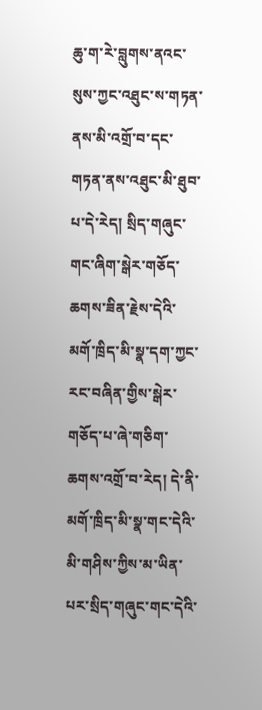ཆུ་ག་རེ་བླུགས་ནའང་སུས་ཀྱང་འཐུང་ས་གཏན་ནས་མི་འགྲོ་བ་དང་གཏན་ནས་འཐུང་མི་ཐུབ་པ་དེ་རེད། སྲིད་གཞུང་གང་ཞིག་སྒེར་གཅོད་ཆགས་ཟིན་རྗེས་དེའི་མགོ་ཁྲིད་མི་སྣ་དག་ཀྱང་རང་བཞིན་གྱིས་སྒེར་གཅོད་པ་ཞེ་གཅིག་ཆགས་འགྲོ་བ་རེད། དེ་ནི་མགོ་ཁྲིད་མི་སྣ་གང་དེའི་མི་གཤིས་ཀྱིས་མ་ཡིན་པར་སྲིད་གཞུང་གང་དེའི་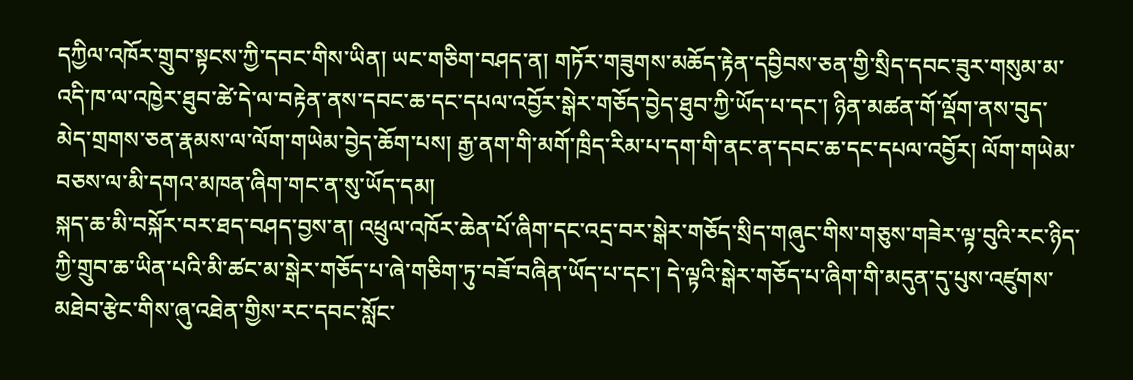དཀྱིལ་འཁོར་གྲུབ་སྟངས་ཀྱི་དབང་གིས་ཡིན། ཡང་གཅིག་བཤད་ན། གཏོར་གཟུགས་མཆོད་རྟེན་དབྱིབས་ཅན་གྱི་སྲིད་དབང་ཟུར་གསུམ་མ་འདི་ཁ་ལ་འཁྱེར་ཐུབ་ཚེ་དེ་ལ་བརྟེན་ནས་དབང་ཆ་དང་དཔལ་འབྱོར་སྒེར་གཅོད་བྱེད་ཐུབ་ཀྱི་ཡོད་པ་དང་། ཉིན་མཚན་གོ་ལྡོག་ནས་བུད་མེད་གྲགས་ཅན་རྣམས་ལ་ལོག་གཡེམ་བྱེད་ཆོག་པས། རྒྱ་ནག་གི་མགོ་ཁྲིད་རིམ་པ་དག་གི་ནང་ན་དབང་ཆ་དང་དཔལ་འབྱོར། ལོག་གཡེམ་བཅས་ལ་མི་དགའ་མཁན་ཞིག་གང་ན་སུ་ཡོད་དམ།
སྐད་ཆ་མི་བསྐོར་བར་ཐད་བཤད་བྱས་ན། འཕྲུལ་འཁོར་ཆེན་པོ་ཞིག་དང་འདྲ་བར་སྒེར་གཅོད་སྲིད་གཞུང་གིས་གཅུས་གཟེར་ལྟ་བུའི་རང་ཉིད་ཀྱི་གྲུབ་ཆ་ཡིན་པའི་མི་ཚང་མ་སྒེར་གཅོད་པ་ཞེ་གཅིག་ཏུ་བཟོ་བཞིན་ཡོད་པ་དང་། དེ་ལྟའི་སྒེར་གཅོད་པ་ཞིག་གི་མདུན་དུ་པུས་འཛུགས་མཐེབ་རྩེང་གིས་ཞུ་འཐེན་གྱིས་རང་དབང་སློང་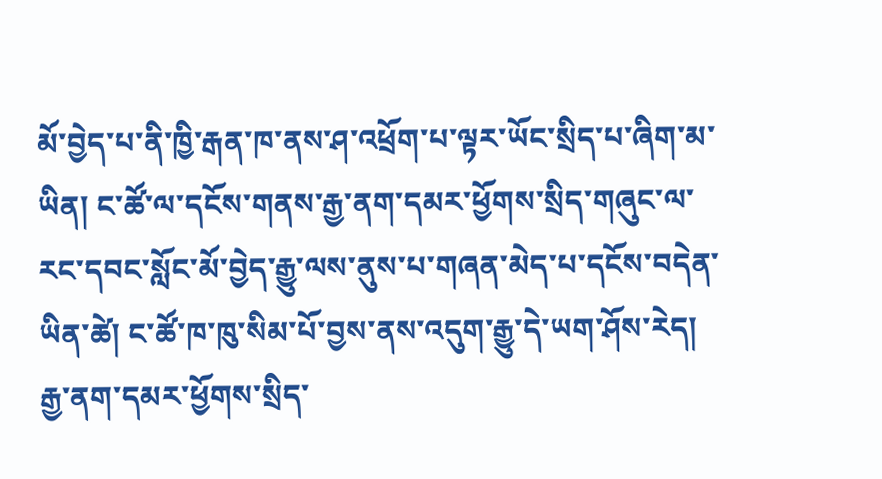མོ་བྱེད་པ་ནི་ཁྱི་རྒན་ཁ་ནས་ཤ་འཕྲོག་པ་ལྟར་ཡོང་སྲིད་པ་ཞིག་མ་ཡིན། ང་ཚོ་ལ་དངོས་གནས་རྒྱ་ནག་དམར་ཕྱོགས་སྲིད་གཞུང་ལ་རང་དབང་སློང་མོ་བྱེད་རྒྱུ་ལས་ནུས་པ་གཞན་མེད་པ་དངོས་བདེན་ཡིན་ཚེ། ང་ཚོ་ཁ་ཁུ་སིམ་པོ་བྱས་ནས་འདུག་རྒྱུ་དེ་ཡག་ཤོས་རེད། རྒྱ་ནག་དམར་ཕྱོགས་སྲིད་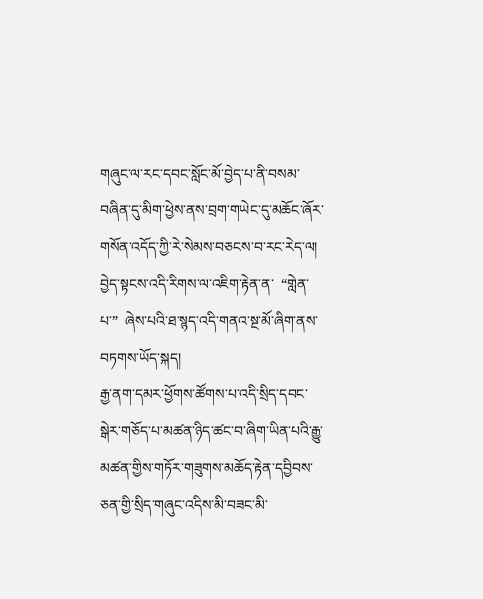གཞུང་ལ་རང་དབང་སློང་མོ་བྱེད་པ་ནི་བསམ་བཞིན་དུ་མིག་ཕྱེས་ནས་བྲག་གཡེང་དུ་མཆོང་ཞོར་གསོན་འདོད་ཀྱི་རེ་སེམས་བཅངས་བ་རང་རེད་ལ། བྱེད་སྟངས་འདི་རིགས་ལ་འཇིག་རྟེན་ན་  “གླེན་པ་”  ཞེས་པའི་ཐ་སྙད་འདི་གནའ་སྔ་མོ་ཞིག་ནས་བཏགས་ཡོད་སྐད།
རྒྱ་ནག་དམར་ཕྱོགས་ཚོགས་པ་འདི་སྲིད་དབང་སྒེར་གཅོད་པ་མཚན་ཉིད་ཚང་བ་ཞིག་ཡིན་པའི་རྒྱུ་མཚན་གྱིས་གཏོར་གཟུགས་མཆོད་རྟེན་དབྱིབས་ཅན་གྱི་སྲིད་གཞུང་འདིས་མི་བཟང་མི་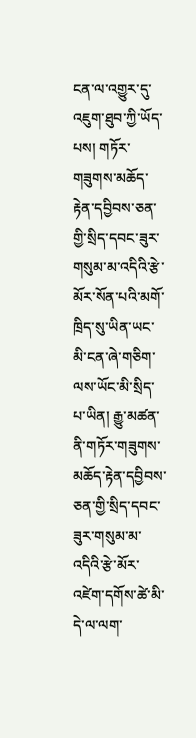ངན་ལ་འགྱུར་དུ་འཇུག་ཐུབ་ཀྱི་ཡོད་པས། གཏོར་གཟུགས་མཆོད་རྟེན་དབྱིབས་ཅན་གྱི་སྲིད་དབང་ཟུར་གསུམ་མ་འདིའི་རྩེ་མོར་སོན་པའི་མགོ་ཁྲིད་སུ་ཡིན་ཡང་མི་ངན་ཞེ་གཅིག་ལས་ཡོང་མི་སྲིད་པ་ཡིན། རྒྱུ་མཚན་ནི་གཏོར་གཟུགས་མཆོད་རྟེན་དབྱིབས་ཅན་གྱི་སྲིད་དབང་ཟུར་གསུམ་མ་འདིའི་རྩེ་མོར་འཛེག་དགོས་ཚེ་མི་དེ་ལ་ལག་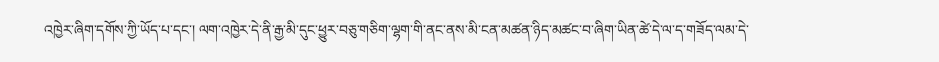འཁྱེར་ཞིག་དགོས་ཀྱི་ཡོད་པ་དང་། ལག་འཁྱེར་དེ་ནི་རྒྱ་མི་དུང་ཕྱུར་བཅུ་གཅིག་ལྷག་གི་ནང་ནས་མི་ངན་མཚན་ཉིད་མཚང་བ་ཞིག་ཡིན་ཚེ་དེ་ལ་ད་གཟོད་ལམ་དེ་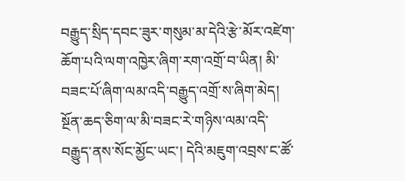བརྒྱུད་སྲིད་དབང་ཟུར་གསུམ་མ་དེའི་རྩེ་མོར་འཛེག་ཆོག་པའི་ལག་འཁྱེར་ཞིག་རག་འགྲོ་བ་ཡིན། མི་བཟང་པོ་ཞིག་ལམ་འདི་བརྒྱུད་འགྲོ་ས་ཞིག་མེད། སྔོན་ཆད་ཅིག་ལ་མི་བཟང་རེ་གཉིས་ལམ་འདི་བརྒྱུད་ནས་སོང་མྱོང་ཡང་། དེའི་མཇུག་འབྲས་ང་ཚོ་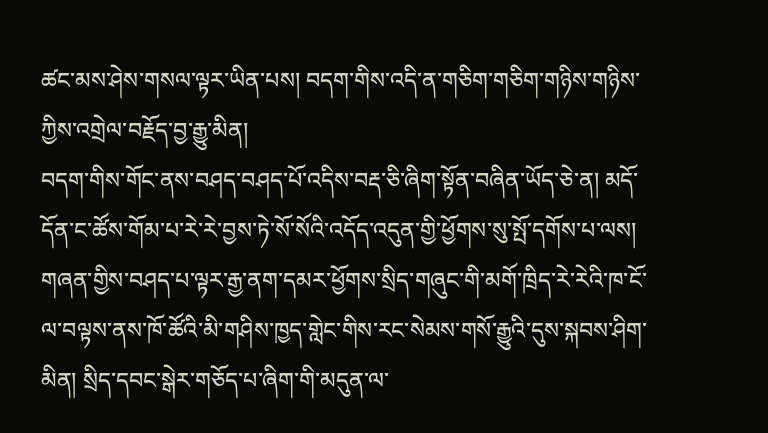ཚང་མས་ཤེས་གསལ་ལྟར་ཡིན་པས། བདག་གིས་འདི་ན་གཅིག་གཅིག་གཉིས་གཉིས་ཀྱིས་འགྲེལ་བརྗོད་བྱ་རྒྱུ་མིན།
བདག་གིས་གོང་ནས་བཤད་བཤད་པོ་འདིས་བརྡ་ཅི་ཞིག་སྟོན་བཞིན་ཡོད་ཅེ་ན། མདོ་དོན་ང་ཚོས་གོམ་པ་རེ་རེ་བྱས་ཏེ་སོ་སོའི་འདོད་འདུན་གྱི་ཕྱོགས་སུ་སྤོ་དགོས་པ་ལས། གཞན་གྱིས་བཤད་པ་ལྟར་རྒྱ་ནག་དམར་ཕྱོགས་སྲིད་གཞུང་གི་མགོ་ཁྲིད་རེ་རེའི་ཁ་ངོ་ལ་བལྟས་ནས་ཁོ་ཚོའི་མི་གཤིས་ཁྱད་གླེང་གིས་རང་སེམས་གསོ་རྒྱུའི་དུས་སྐབས་ཤིག་མིན། སྲིད་དབང་སྒེར་གཅོད་པ་ཞིག་གི་མདུན་ལ་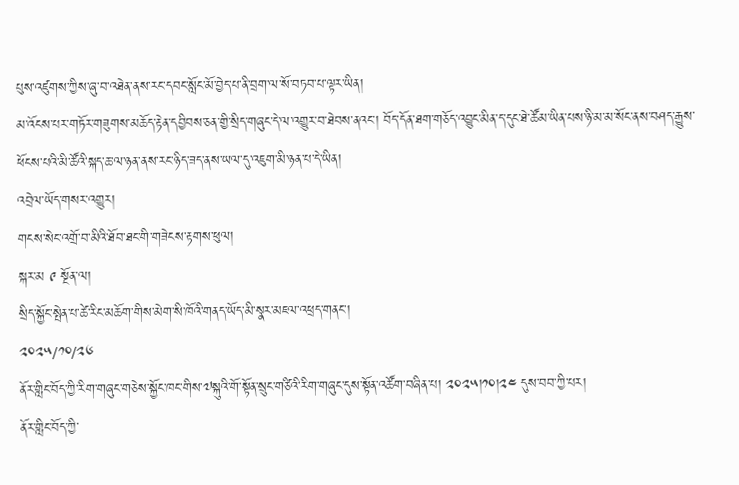པུས་འཛུགས་ཀྱིས་ཞུ་བ་འཐེན་ནས་རང་དབང་སློང་མོ་བྱེད་པ་ནི་བྲག་ལ་སོ་བཏབ་པ་ལྟར་ཡིན།
མ་འོངས་པར་གཏོར་གཟུགས་མཆོད་རྟེན་དབྱིབས་ཅན་གྱི་སྲིད་གཞུང་དེ་ལ་འགྱུར་བ་ཐེབས་ནའང་། བོད་དོན་ཐག་གཅོད་འབྱུང་མིན་ད་དུང་ཐེ་ཚོམ་ཡིན་པས་ཉི་མ་མ་སོང་ནས་བཤད་རྒྱུས་ཕོངས་པའི་མི་ཚོའི་སྐད་ཆ་ལ་ཉན་ནས་རང་ཉིད་ཟད་ནས་ཡལ་དུ་འཇུག་མི་ཉན་པ་དེ་ཡིན།
འབྲེལ་ཡོད་གསར་འགྱུར།
གངས་སེང་འགྲོ་བ་མིའི་ཐོབ་ཐང་གི་གཟེངས་རྟགས་ཕུལ།
སྐར་མ ༩ སྔོན་ལ།
སྲིད་སྐྱོང་སྤེན་པ་ཚེ་རིང་མཆོག་གིས་མེག་སི་ཁོའི་གནད་ཡོད་མི་སྣར་མཇལ་འཕྲད་གནང་།
༢༠༢༥/༡༠/༢༦
ནོར་གླིང་བོད་ཀྱི་རིག་གཞུང་གཅེས་སྐྱོང་ཁང་གིས་༧སྐུའི་གོ་སྟོན་སྲུང་གཙིའི་རིག་གཞུང་དུས་སྟོན་འཚོག་བཞིན་པ། ༢༠༢༥།༡༠།༢༤ དུས་བབ་ཀྱི་པར།
ནོར་གླིང་བོད་ཀྱི་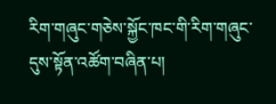རིག་གཞུང་གཅེས་སྐྱོང་ཁང་གི་རིག་གཞུང་དུས་སྟོན་འཚོག་བཞིན་པ།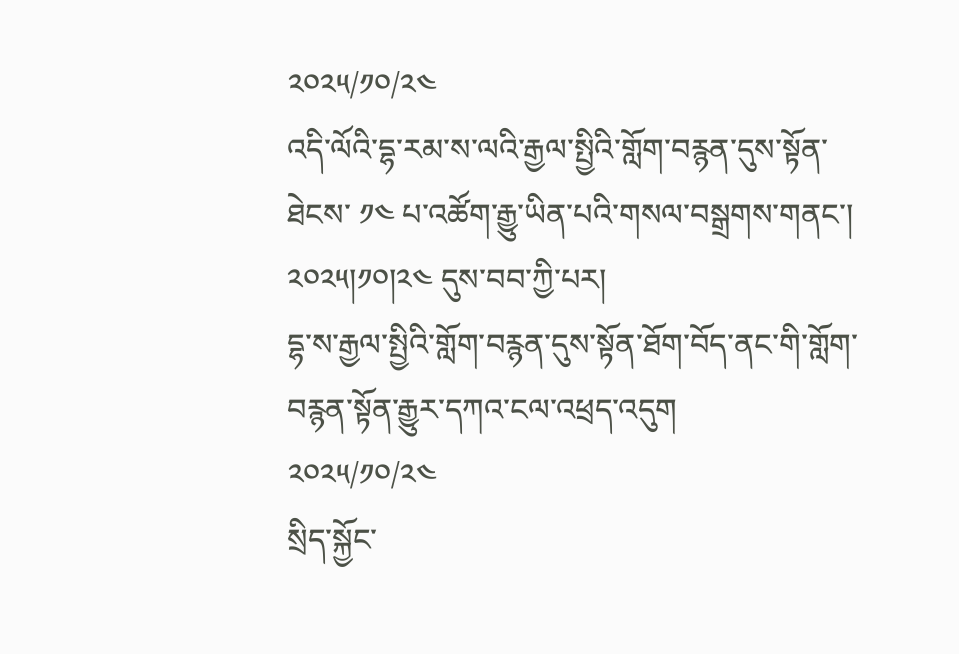༢༠༢༥/༡༠/༢༤
འདི་ལོའི་དྷ་རམ་ས་ལའི་རྒྱལ་སྤྱིའི་གློག་བརྙན་དུས་སྟོན་ཐེངས་ ༡༤ པ་འཚོག་རྒྱུ་ཡིན་པའི་གསལ་བསྒྲགས་གནང་། ༢༠༢༥།༡༠།༢༤ དུས་བབ་ཀྱི་པར།
དྷ་ས་རྒྱལ་སྤྱིའི་གློག་བརྙན་དུས་སྟོན་ཐོག་བོད་ནང་གི་གློག་བརྙན་སྟོན་རྒྱུར་དཀའ་ངལ་འཕྲད་འདུག
༢༠༢༥/༡༠/༢༤
སྲིད་སྐྱོང་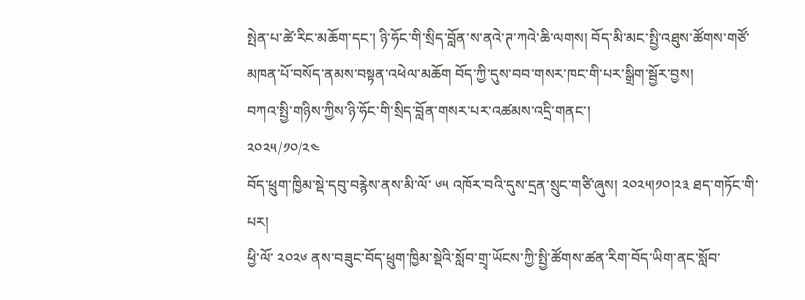སྤེན་པ་ཚེ་རིང་མཆོག་དང་། ཉི་ཧོང་གི་སྲིད་བློན་ས་ནའེ་ཊ་ཀའེ་ཆི་ལགས། བོད་མི་མང་སྤྱི་འཐུས་ཚོགས་གཙོ་མཁན་པོ་བསོད་ནམས་བསྟན་འཕེལ་མཆོག བོད་ཀྱི་དུས་བབ་གསར་ཁང་གི་པར་སྒྲིག་སྦྱོར་བྱས།
བཀའ་སྤྱི་གཉིས་ཀྱིས་ཉི་ཧོང་གི་སྲིད་བློན་གསར་པར་འཚམས་འདྲི་གནང་།
༢༠༢༥/༡༠/༢༤
བོད་ཕྲུག་ཁྱིམ་སྡེ་དབུ་བརྙེས་ནས་མི་ལོ་ ༦༥ འཁོར་བའི་དུས་དྲན་སྲུང་གཙི་ཞུས། ༢༠༢༥།༡༠།༢༣ ཐད་གཏོང་གི་པར།
ཕྱི་ལོ་ ༢༠༢༦ ནས་བཟུང་བོད་ཕྲུག་ཁྱིམ་སྡེའི་སློབ་གྲྭ་ཡོངས་ཀྱི་སྤྱི་ཚོགས་ཚན་རིག་བོད་ཡིག་ནང་སློབ་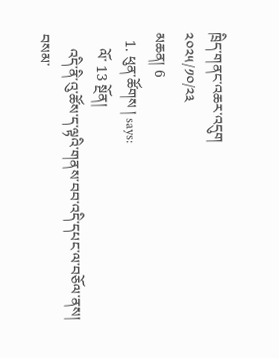ཁྲིད་གནང་འཆར་འདུག
༢༠༢༥/༡༠/༢༣
མཆན། 6
  1. ཕུན་ཚོགས ། says:
    ལོ་ 13 སྔོན།
    འདི་ནི་འུ་ཚོས་ད་ལྟའི་གནས་བབ་འདི་དཔང་ལ་བཅོལ་ནས། བསམ་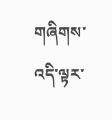གཞིགས་འདི་ལྟར་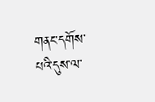གནང་དགོས་པའི་དུས་ལ་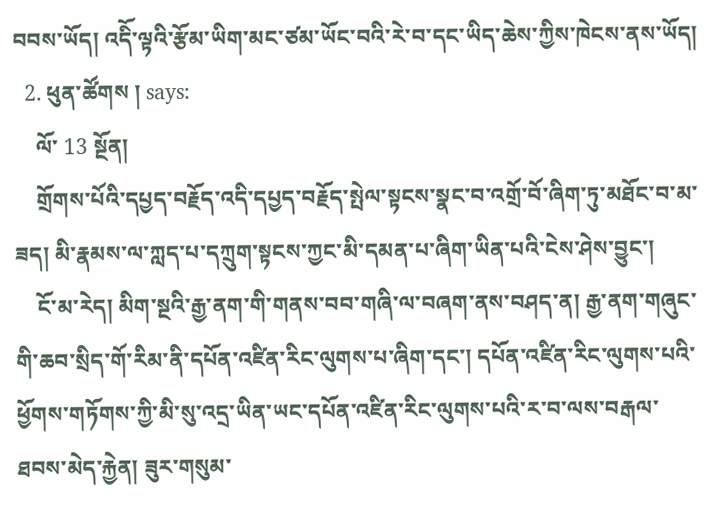བབས་ཡོད། འདིོ་ལྟའི་རྩོམ་ཡིག་མང་ཙམ་ཡོང་བའི་རེ་བ་དང་ཡིད་ཆེས་ཀྱིས་ཁེངས་ནས་ཡོད།
  2. ཕུན་ཚོགས ། says:
    ལོ་ 13 སྔོན།
    གྲོགས་པོའི་དཔྱད་བརྗོད་འདི་དཔྱད་བརྗོད་སྤེལ་སྟངས་སྣང་བ་འགྲོ་བོ་ཞིག་ཏུ་མཐོང་བ་མ་ཟད། མི་རྣམས་ལ་ཀླད་པ་དཀྲུག་སྟངས་ཀྱང་མི་དམན་པ་ཞིག་ཡིན་པའི་ངེས་ཤེས་བྱུང་།
    ངོ་མ་རེད། མིག་སྔའི་རྒྱ་ནག་གི་གནས་བབ་གཞི་ལ་བཞག་ནས་བཤད་ན། རྒྱ་ནག་གཞུང་གི་ཆབ་སྲིད་གོ་རིམ་ནི་དཔོན་འཛིན་རིང་ལུགས་པ་ཞིག་དང་། དཔོན་འཛིན་རིང་ལུགས་པའི་ཕྱོགས་གཏོགས་ཀྱི་མི་སུ་འདྲ་ཡིན་ཡང་དཔོན་འཛིན་རིང་ལུགས་པའི་ར་བ་ལས་བརྒལ་ཐབས་མེད་རྐྱེན། ཟུར་གསུམ་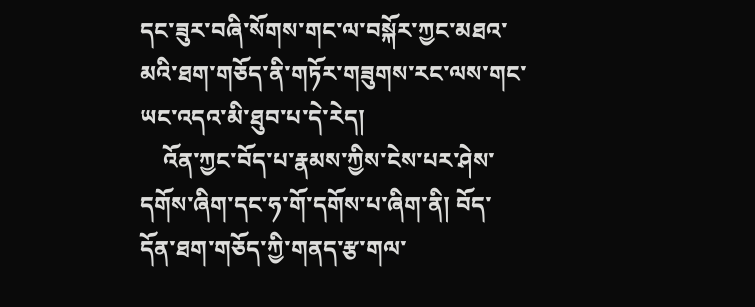དང་ཟུར་བཞི་སོགས་གང་ལ་བསྐོར་ཀྱང་མཐའ་མའི་ཐག་གཅོད་ནི་གཏོར་གཟུགས་རང་ལས་གང་ཡང་འདའ་མི་ཐུབ་པ་དེ་རེད།
    འོན་ཀྱང་བོད་པ་རྣམས་ཀྱིས་ངེས་པར་ཤེས་དགོས་ཞིག་དང་ཧ་གོ་དགོས་པ་ཞིག་ནི། བོད་དོན་ཐག་གཅོད་ཀྱི་གནད་རྩ་གལ་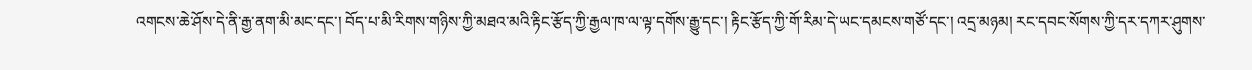འགངས་ཆེ་ཤོས་དེ་ནི་རྒྱ་ནག་མི་མང་དང་། བོད་པ་མི་རིགས་གཉིས་ཀྱི་མཐའ་མའི་རྟིང་རྩོད་ཀྱི་རྒྱལ་ཁ་ལ་ལྟ་དགོས་རྒྱུ་དང་། རྟིང་རྩོད་ཀྱི་གོ་རིམ་དེ་ཡང་དམངས་གཙོ་དང་། འདྲ་མཉམ། རང་དབང་སོགས་ཀྱི་དར་དཀར་ཤུགས་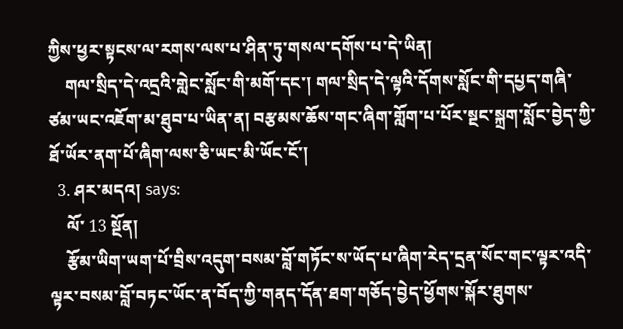ཀྱིས་ཕྱར་སྟངས་ལ་རགས་ལས་པ་ཤིན་ཏུ་གསལ་དགོས་པ་དེ་ཡིན།
    གལ་སྲིད་དེ་འདྲའི་གླེང་སློང་གི་མགོ་དང་། གལ་སྲིད་དེ་ལྟའི་དོགས་སློང་གི་དཔྱད་གཞི་ཙམ་ཡང་འཇོག་མ་ཐུབ་པ་ཡིན་ན། བརྩམས་ཆོས་གང་ཞིག་གློག་པ་པོར་སྔང་སྐྲག་སློང་བྱེད་ཀྱི་ཐོ་ཡོར་ནག་པོ་ཞིག་ལས་ཅི་ཡང་མི་ཡོང་ངོ་།
  3. ཤར་མདའ། says:
    ལོ་ 13 སྔོན།
    རྩོམ་ཡིག་ཡག་པོ་བྲིས་འདུག་བསམ་བློ་གཏོང་ས་ཡོད་པ་ཞིག་རེད་དྲན་སོང་གང་ལྟར་འདི་ལྟར་བསམ་བློ་བཏང་ཡོང་ན་བོད་ཀྱི་གནད་དོན་ཐག་གཅོད་བྱེད་ཕྱོགས་སྐོར་ཐུགས་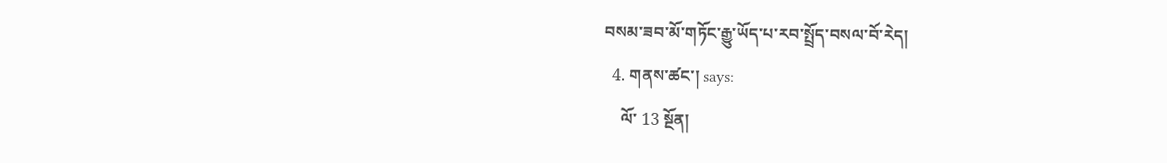བསམ་ཟབ་མོ་གཏོང་རྒྱུ་ཡོད་པ་རབ་སྤྲོད་བསལ་བོ་རེད།
  4. གནས་ཚང་། says:
    ལོ་ 13 སྔོན།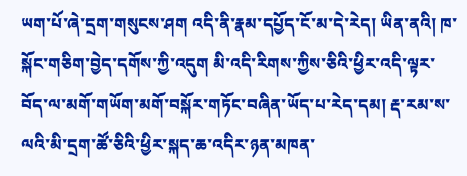ཡག་པོ་ཞེ་དྲག་གསུངས་ཤག འདི་ནི་རྣམ་དཔྱོད་ངོ་མ་དེ་རེད། ཡིན་ནའི། ཁ་སྐོང་གཅིག་བྱེད་དགོས་ཀྱི་འདུག མི་འདི་རིགས་ཀྱིས་ཅིའི་ཕྱིར་འདི་ལྟར་བོད་ལ་མགོ་གཡོག་མགོ་བསྐོར་གཏོང་བཞིན་ཡོད་པ་རེད་དམ། རྡ་རམ་ས་ལའི་མི་དྲག་ཚོ་ཅིའི་ཕྱིར་སྐད་ཆ་འདིར་ཉན་མཁན་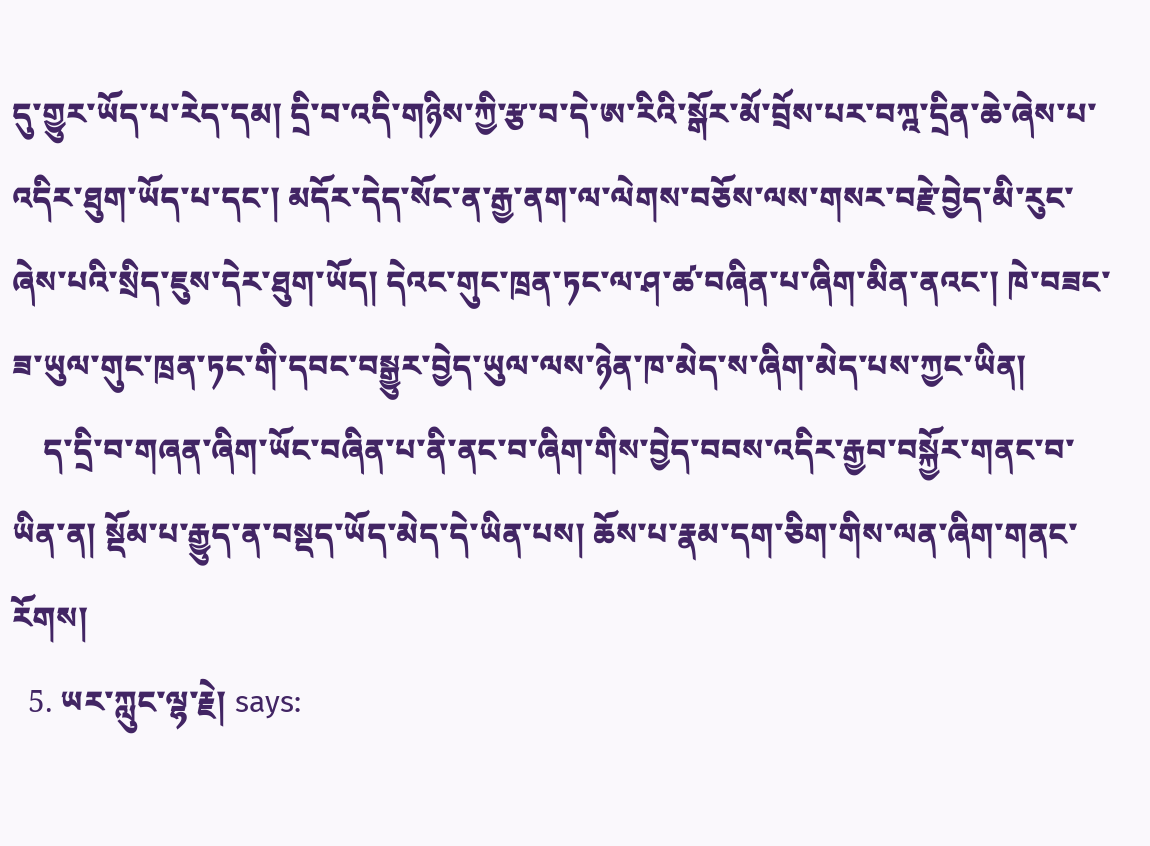དུ་གྱུར་ཡོད་པ་རེད་དམ། དྲི་བ་འདི་གཉིས་ཀྱི་རྩ་བ་དེ་ཨ་རིའི་སྒོར་མོ་བྲོས་པར་བཀྰ་དྲིན་ཆེ་ཞེས་པ་འདིར་ཐུག་ཡོད་པ་དང་། མདོར་དེད་སོང་ན་རྒྱ་ནག་ལ་ལེགས་བཅོས་ལས་གསར་བརྗེ་བྱེད་མི་རུང་ཞེས་པའི་སྲིད་ཇུས་དེར་ཐུག་ཡོད། དེའང་གུང་ཁྲན་ཏང་ལ་ཤ་ཚ་བཞིན་པ་ཞིག་མིན་ནའང་། ཁེ་བཟང་ཟ་ཡུལ་གུང་ཁྲན་ཏང་གི་དབང་བསྒྱུར་བྱེད་ཡུལ་ལས་ཉེན་ཁ་མེད་ས་ཞིག་མེད་པས་ཀྱང་ཡིན།
    ད་དྲི་བ་གཞན་ཞིག་ཡོང་བཞིན་པ་ནི་ནང་བ་ཞིག་གིས་བྱེད་བབས་འདིར་རྒྱབ་བསྐྱོར་གནང་བ་ཡིན་ན། སྡོམ་པ་རྒྱུད་ན་བསྡད་ཡོད་མེད་དེ་ཡིན་པས། ཆོས་པ་རྣམ་དག་ཅིག་གིས་ལན་ཞིག་གནང་རོགས།
  5. ཡར་ཀླུང་ལྷ་རྗེ། says: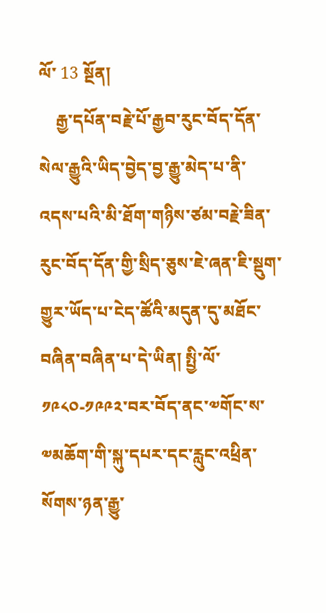ལོ་ 13 སྔོན།
    རྒྱ་དཔོན་བརྗེ་པོ་རྒྱབ་རུང་བོད་དོན་སེལ་རྒྱུའི་ཡིད་བྱེད་བྱ་རྒྱུ་མེད་པ་ནི་འདས་པའི་མི་ཐོག་གཉིས་ཙམ་བརྗེ་ཟིན་རུང་བོད་དོན་གྱི་སྲིད་ཅུས་ཇེ་ཞན་ཇི་སྡུག་གྱུར་ཡོད་པ་ངེད་ཚོའི་མདུན་དུ་མཐོང་བཞིན་བཞིན་པ་དེ་ཡིན། སྤྱི་ལོ་༡༩༨༠-༡༩༩༢་བར་བོད་ནང་༧གོང་ས་༧མཆོག་གི་སྐུ་དཔར་དང་རླུང་འཕྲིན་སོགས་ཉན་རྒྱུ་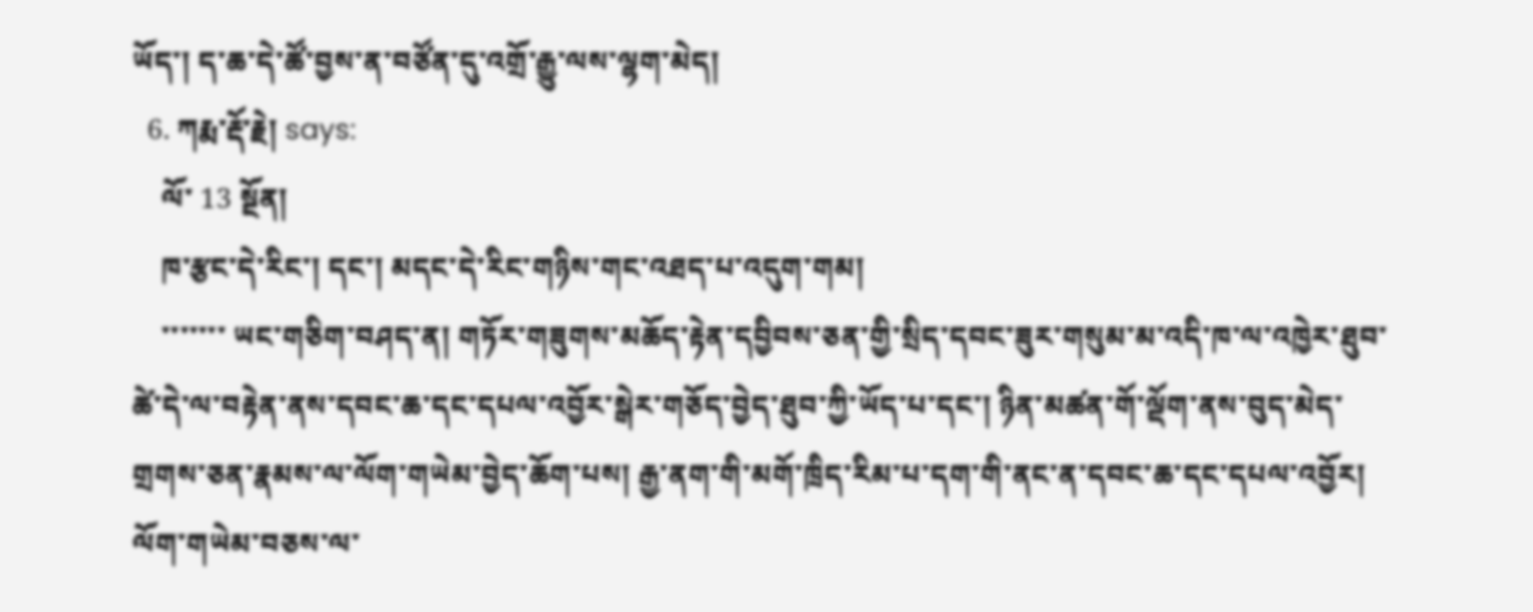ཡོད་། ད་ཆ་དེ་ཚོ་བྱས་ན་བཙོན་དུ་འགྲོ་རྒྱུ་ལས་ལྷག་མེད།
  6. ཀརྨ་རྡོ་རྗེ། says:
    ལོ་ 13 སྔོན།
    ཁ་རྩང་དེ་རིང་། དང་། མདང་དེ་རིང་གཉིས་གང་འཐད་པ་འདུག་གམ།
    ་་་་་་་ ཡང་གཅིག་བཤད་ན། གཏོར་གཟུགས་མཆོད་རྟེན་དབྱིབས་ཅན་གྱི་སྲིད་དབང་ཟུར་གསུམ་མ་འདི་ཁ་ལ་འཁྱེར་ཐུབ་ཚེ་དེ་ལ་བརྟེན་ནས་དབང་ཆ་དང་དཔལ་འབྱོར་སྒེར་གཅོད་བྱེད་ཐུབ་ཀྱི་ཡོད་པ་དང་། ཉིན་མཚན་གོ་ལྡོག་ནས་བུད་མེད་གྲགས་ཅན་རྣམས་ལ་ལོག་གཡེམ་བྱེད་ཆོག་པས། རྒྱ་ནག་གི་མགོ་ཁྲིད་རིམ་པ་དག་གི་ནང་ན་དབང་ཆ་དང་དཔལ་འབྱོར། ལོག་གཡེམ་བཅས་ལ་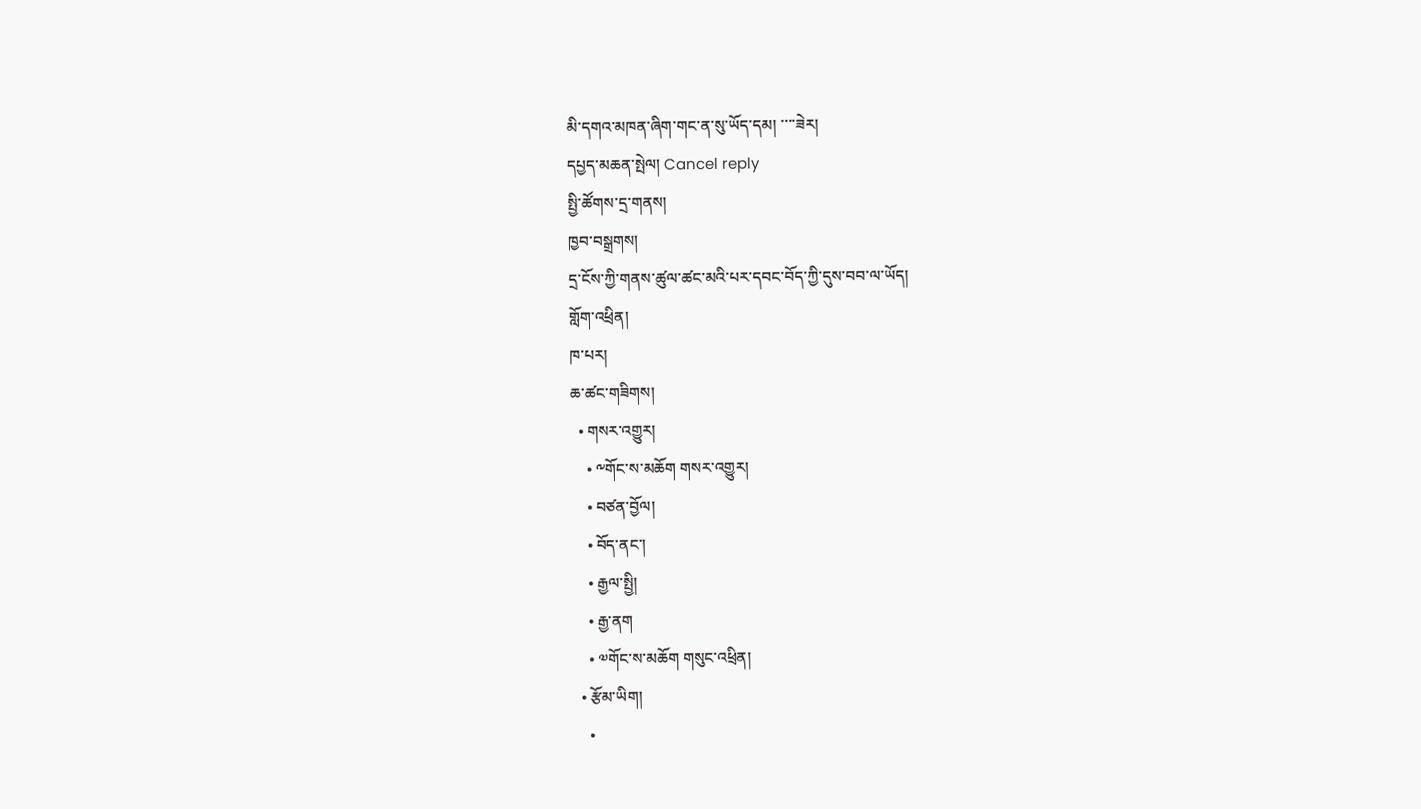མི་དགའ་མཁན་ཞིག་གང་ན་སུ་ཡོད་དམ། ་་་་ཟེར།
དཔྱད་མཆན་སྤེལ། Cancel reply
སྤྱི་ཚོགས་དྲ་གནས།
ཁྱབ་བསྒྲགས།
དྲ་ངོས་ཀྱི་གནས་ཚུལ་ཚང་མའི་པར་དབང་བོད་ཀྱི་དུས་བབ་ལ་ཡོད།
གློག་འཕྲིན།
ཁ་པར།
ཆ་ཚང་གཟིགས།
  • གསར་འགྱུར།
    • ༸གོང་ས་མཆོག གསར་འགྱུར།
    • བཙན་བྱོལ།
    • བོད་ནང་།
    • རྒྱལ་སྤྱི།
    • རྒྱ་ནག
    • ༧གོང་ས་མཆོག གསུང་འཕྲིན།
  • རྩོམ་ཡིག།
    •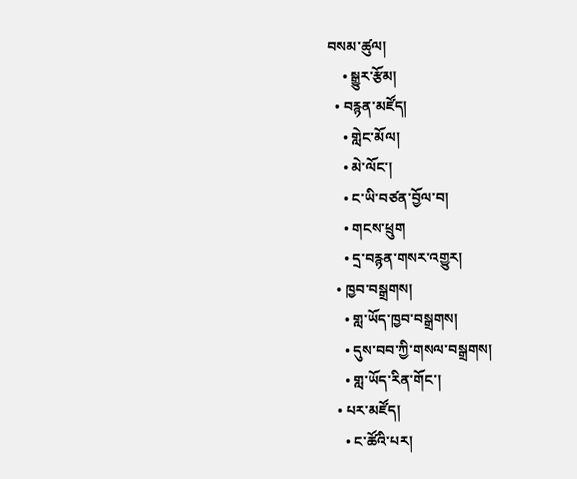བསམ་ཚུལ།
    • སྒྱུར་རྩོམ།
  • བརྙན་མཛོད།
    • གླེང་མོལ།
    • མེ་ལོང་།
    • ང་ཡི་བཙན་བྱོལ་བ།
    • གངས་ཕྲུག
    • དྲ་བརྙན་གསར་འགྱུར།
  • ཁྱབ་བསྒྲགས།
    • གླ་ཡོད་ཁྱབ་བསྒྲགས།
    • དུས་བབ་ཀྱི་གསལ་བསྒྲགས།
    • གླ་ཡོད་རིན་གོང་།
  • པར་མཛོད།
    • ང་ཚོའི་པར།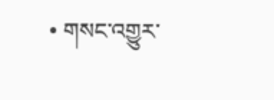• གསང་འགྱུར་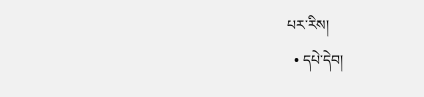པར་རིས།
  • དཔེ་དེབ།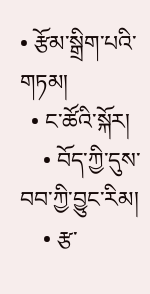• རྩོམ་སྒྲིག་པའི་གཏམ།
  • ང་ཚོའི་སྐོར།
    • བོད་ཀྱི་དུས་བབ་ཀྱི་བྱུང་རིམ།
    • རྩ་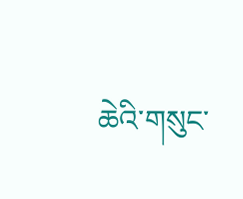ཆེའི་གསུང་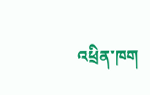འཕྲིན་ཁག